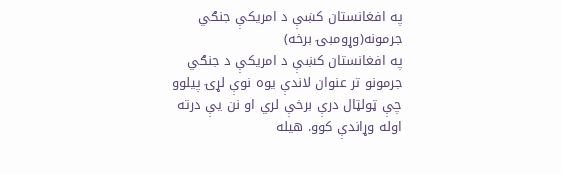په افغانستان کښې د امریکې جنګي جرمونه(وړومبۍ برخه)
په افغانستان کښې د امریکې د جنګي جرمونو تر عنوان لاندې یوه نوې لړۍ پیلوو چې ټولټال درې برخې لري او نن یې درته اوله وړاندې کوو. هیله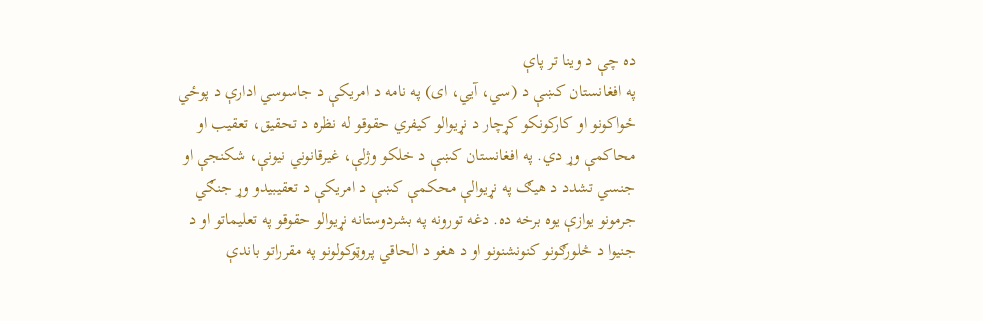ده چې د وینا تر پاې
په افغانستان کښې د (سي، آيي، ای) په نامه د امریکې د جاسوسي ادارې د پوځي ځواکونو او کارکونکو کړچار د نړیوالو کیفري حقوقو له نظره د تحقیق، تعقیب او محاکمې وړ دي. په افغانستان کښې د خلکو وژلې، غیرقانوني نیونې، شکنجې او جنسي تشدد د هیګ په نړیوالې محکمې کښې د امریکې د تعقیبیدو وړ جنګي جرمونو یوازې یوه برخه ده. دغه تورونه په بشردوستانه نړیوالو حقوقو په تعلیماتو او د جنیوا د څلورګونو کنونشنونو او د هغو د الحاقي پروټوکولونو په مقرراتو باندې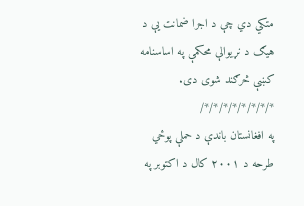متکي دي چې د اجرا ضمانت یې د هیګ د نړیوالې محکمې په اساسنامه کښې څرګند شوی دی.
*/*/*/*/*/*/*/*/
په افغانستان باندې د حملې پوځي طرحه د ۲۰۰۱ کال د اکتوبر په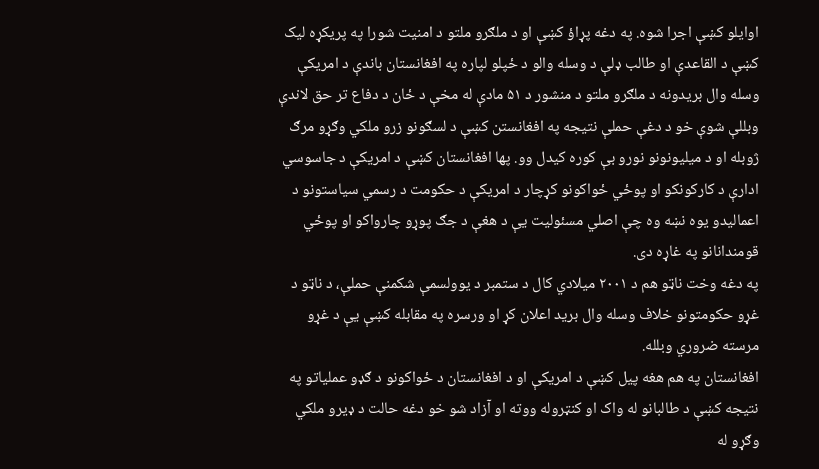اوایلو کښې اجرا شوه. په دغه پړاؤ کښې او د ملګرو ملتو د امنیت شورا په پریکړه لیک کښې د القاعدې او طالب ډلې د وسله والو د ځپلو لپاره په افغانستان باندې د امریکې وسله وال بریدونه د ملګرو ملتو د منشور د ۵۱ مادې له مخې د ځان د دفاع تر حق لاندې وبللې شوې خو د دغې حملې نتیجه په افغانستن کښې د لسګونو زرو ملکي وګړو مرګ ژوبله او د میلیونونو نورو بې کوره کیدل وو. پها افغانستان کښې د امریکې د جاسوسي ادارې د کارکونکو او پوځي ځواکونو کړچار د امریکې د حکومت د رسمي سیاستونو د اعمالیدو یوه نښه وه چې اصلي مسئولیت یې د هغې د جګ پوړو چارواکو او پوځي قومندانانو په غاړه دی.
په دغه وخت ناټو هم د ۲۰۰۱ میلادي کال د ستمبر د یوولسمې شکمنې حملې، د ناټو د غړو حکومتونو خلاف وسله وال برید اعلان کړ او ورسره په مقابله کښې یې د غړو مرسته ضروري وبلله.
افغانستان په هم هغه پیل کښې د امریکې او د افغانستان د ځواکونو د ګډو عملیاتو په نتیجه کښې د طالبانو له واک او کنټروله ووته او آزاد شو خو دغه حالت د ډیرو ملکي وګړو له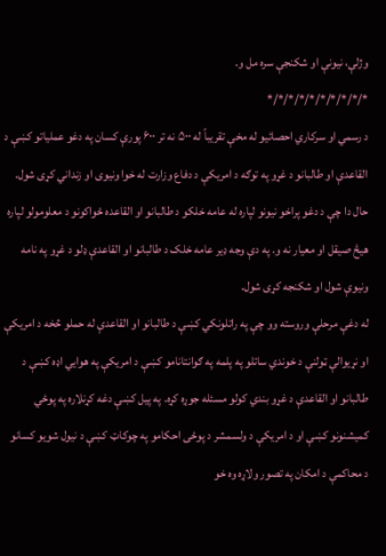وژلې، نیونې او شکنجې سره مل و.
*/*/*/*/*/*/*/*/*/*
د رسمي او سرکاري احصائیو له مخې تقریباً له ۵۰۰ نه تر ۶۰۰ پورې کسان په دغو عملیاتو کښې د القاعدې او طالبانو د غړو په توګه د امریکې د دفاع وزارت له خوا ونیوی او زنداني کړی شول. حال دا چې د دغو پراخو نیونو لپاره له عامه خلکو د طالبانو او القاعده ځواکونو د معلومولو لپاره هیڅ صیقل او معیار نه و. په دې وجه ډیر عامه خلک د طالبانو او القاعدې ډلو د غړو په نامه ونیوې شول او شکنجه کړی شول.
له دغې مرحلې وروسته وو چې په راتلونکي کښې د طالبانو او القاعدې له حملو څخه د امریکې او نړیوالې ټولنې د خوندي ساتلو په پلمه په ګوانتانامو کښې د امریکې په هوايي اډه کښې د طالبانو او القاعدې د غړو بندي کولو مسئله جوړه کړه. په پیل کښې دغه کړنلاره په پوځي کمیشنونو کښې او د امریکې د ولسمشر د پوځی احکامو په چوکاټ کښې د نیول شویو کسانو د محاکمې د امکان په تصور ولاړه وه خو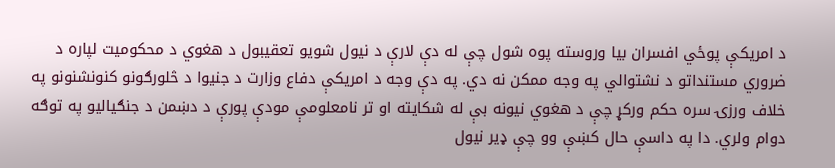د امریکې پوځي افسران بیا وروسته پوه شول چې له دې لارې د نیول شویو تعقیبول د هغوي د محکومیت لپاره د ضروري مستنداتو د نشتوالي په وجه ممکن نه دي. په دې وجه د امریکې دفاع وزارت د جنیوا د څلورګونو کنونشنونو په خلاف ورزۍ سره حکم ورکړ چې د هغوي نیونه بې له شکایته او تر نامعلومې مودې پورې د دښمن د جنګیالیو په توګه دوام ولري. دا په داسې حال کښې وو چې ډیر نیول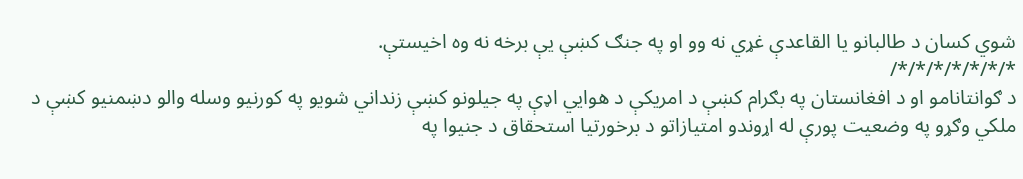شوي کسان د طالبانو یا القاعدې غړي نه وو او په جنګ کښې یې برخه نه وه اخیستې.
*/*/*/*/*/*/*/
د ګوانتانامو او د افغانستان په بګرام کښې د امریکې د هوايي اډې په جیلونو کښې زنداني شویو په کورنیو وسله والو دښمنیو کښې د ملکي وګړو په وضعیت پورې له اړوندو امتیازاتو د برخورتیا استحقاق د جنیوا په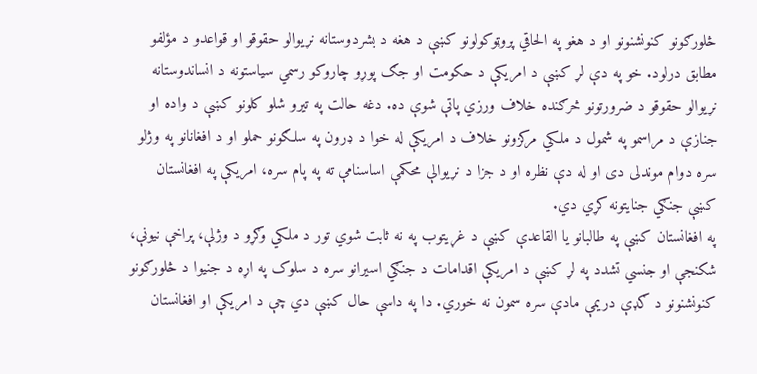څلورګونو کنونشنونو او د هغو په الحاقي پروټوکولونو کښې د هغه د بشردوستانه نړیوالو حقوقو او قواعدو د مؤلفو مطابق درلود. خو په دې لړ کښې د امریکې د حکومت او جګ پوړو چاروکو رسمي سیاستونه د انساندوستانه نړیوالو حقوقو د ضرورتونو څرګنده خلاف ورزي پاتې شوې ده. دغه حالت په تیرو شلو کلونو کښې د واده او جنازې د مراسمو په شمول د ملکي مرکزونو خلاف د امریکې له خوا د ډرون په سلګونو حملو او د افغانانو په وژلو سره دوام موندلی دی او له دې نظره او د جزا د نړیوالې محکمې اساسنامې ته په پام سره، امریکې په افغانستان کښې جنګي جنایتونه کړي دي.
په افغانستان کښې په طالبانو یا القاعدې کښې د غړیتوب په نه ثابت شوي تور د ملکي وګړو د وژلې، پراخې نیونې، شکنجې او جنسي تشدد په لړ کښې د امریکې اقدامات د جنګي اسیرانو سره د سلوک په اړه د جنیوا د څلورګونو کنونشنونو د ګډې دریمې مادې سره سمون نه خوري. دا په داسې حال کښې دي چې د امریکې او افغانستان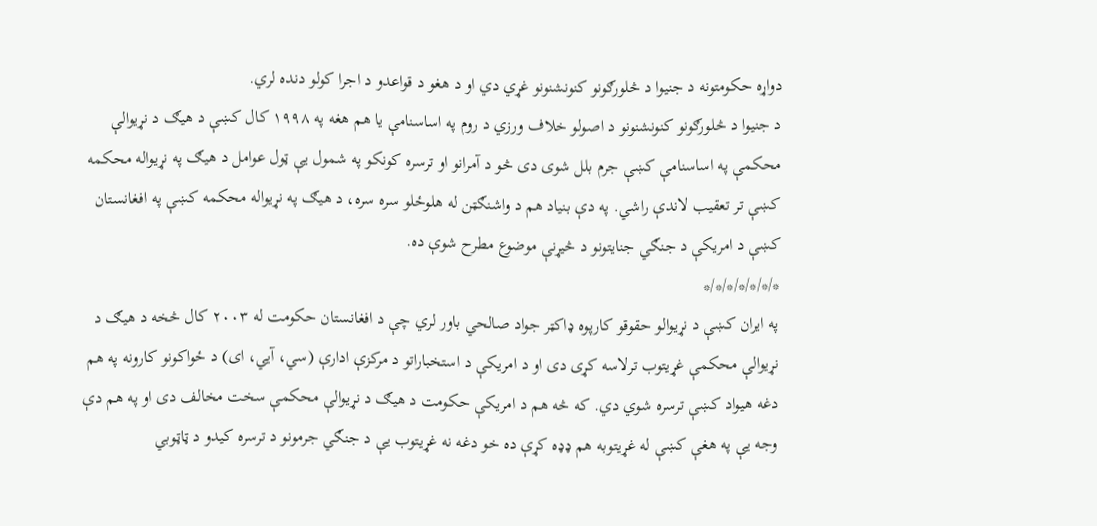دواړه حکومتونه د جنیوا د څلورګونو کنونشنونو غړي دي او د هغو د قواعدو د اجرا کولو دنده لري.
د جنیوا د څلورګونو کنونشنونو د اصولو خلاف ورزي د روم په اساسنامې یا هم هغه په ۱۹۹۸ کال کښې د هیګ د نړیوالې محکمې په اساسنامې کښې جرم بلل شوی دی څو د آمرانو او ترسره کونکو په شمول یې ټول عوامل د هیګ په نړیواله محکمه کښې تر تعقیب لاندې راشي. په دې بنیاد هم د واشنګټن له هلوځلو سره سره، د هیګ په نړیواله محکمه کښې په افغانستان کښې د امریکې د جنګي جنایتونو د څیړنې موضوع مطرح شوې ده.
*/*/*/*/*/*/*
په ایران کښې د نړیوالو حقوقو کارپوه ډاکټر جواد صالحي باور لري چې د افغانستان حکومت له ۲۰۰۳ کال څخه د هیګ د نړیوالې محکمې غړیتوب ترلاسه کړی دی او د امریکې د استخباراتو د مرکزې ادارې (سي، آيي، ای) د ځواکونو کارونه په هم دغه هیواد کښې ترسره شوي دي. که څه هم د امریکې حکومت د هیګ د نړیوالې محکمې سخت مخالف دی او په هم دې وجه یې په هغې کښې له غړیتوبه هم ډډه کړې ده خو دغه نه غړیتوب یې د جنګي جرمونو د ترسره کیدو د ټاټوبي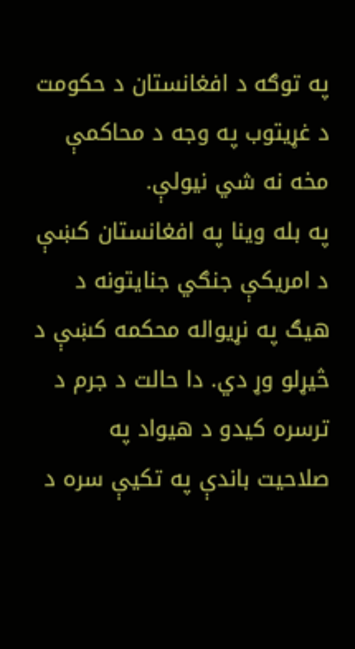په توګه د افغانستان د حکومت د غړیتوب په وجه د محاکمې مخه نه شي نیولې.
په بله وینا په افغانستان کښې د امریکې جنګي جنایتونه د هیګ په نړیواله محکمه کښې د څیړلو وړ دي. دا حالت د جرم د ترسره کیدو د هیواد په صلاحیت باندې په تکیې سره د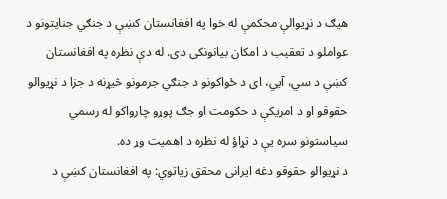هیګ د نړیوالې محکمې له خوا په افغانستان کښې د جنګي جنایتونو د عواملو د تعقیب د امکان بیانونکی دی. له دې نظره په افغانستان کښې د سي، آيي، ای د ځواکونو د جنګي جرمونو څیړنه د جزا د نړیوالو حقوقو او د امریکې د حکومت او جګ پوړو چارواکو له رسمي سیاستونو سره یې د تړاؤ له نظره د اهمیت وړ ده.
د نړیوالو حقوقو دغه ایرانی محقق زیاتوي: په افغانستان کښې د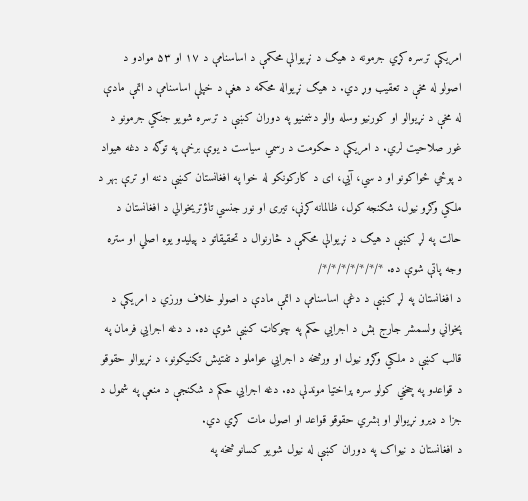امریکې ترسره کړي جرمونه د هیګ د نړیوالې محکمې د اساسنامې د ۱۷ او ۵۳ موادو د اصولو له مخې د تعقیب وړ دي. د هیګ نړیواله محکمه د هغې د خپلې اساسنامې د اتمې مادې له مخې د نړیوالو او کورنیو وسله والو دښمنیو په دوران کښې د ترسره شویو جنګي جرمونو د غور صلاحیت لري. د امریکې د حکومت د رسمي سیاست د یوې برخې په توګه د دغه هیواد د پوځي ځواکونو او د سي، آيي، ای د کارکونکو له خوا په افغانستان کښې دننه او ترې بهر د ملکي وګړو نیول، شکنجه کول، ظالمانه کړنې، تیری او نور جنسي تاؤتریخوالي د افغانستان د حالت په لړ کښې د هیګ د نړیوالې محکمې د څارنوال د تحقیقاتو د پیلیدو یوه اصلي او ستره وجه پاتې شوې ده. */*/*/*/*/*/*/
د افغانستان په لړ کښې د دغې اساسنامې د اتمې مادې د اصولو خلاف ورزي د امریکې د پخواني ولسمشر جارج بش د اجرايي حکم په چوکاټ کښې شوې ده. د دغه اجرايي فرمان په قالب کښې د ملکي وګړو نیول او ورڅخه د اجرايي عواملو د تفتیش تکنیکونو، د نړیوالو حقوقو د قواعدو په چخڼي کولو سره پراختیا موندلې ده. دغه اجرايي حکم د شکنجې د منعې په شمول د جزا د ډیرو نړیوالو او بشري حقوقو قواعد او اصول مات کړي دي.
د افغانستان د نیواک په دوران کښې له نیول شویو کسانو څخه په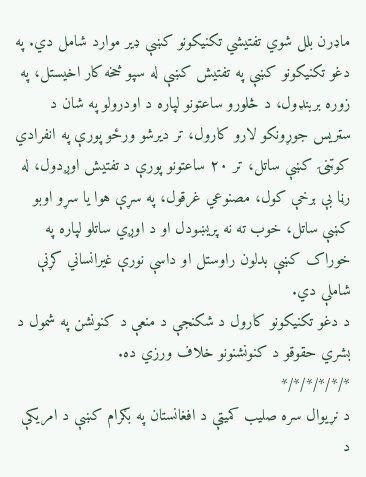ماډرن بلل شوي تفتیشي تکنیکونو کښې ډیر موارد شامل دي. په دغو تکنیکونو کښې په تفتیش کښې له سپو څخه کار اخیستل، په زوره بربنډول، د څلورو ساعتونو لپاره د اودرولو په شان د سټریس جوړونکو لارو کارول، تر دیرشو ورځو پورې په انفرادي کوټڼۍ کښې ساتل، تر ۲۰ ساعتونو پورې د تفتیش اوږدول، له رڼا بې برخې کول، مصنوعي غرقول، په سړې هوا یا سړو اوبو کښې ساتل، خوب ته نه پریښودل او د اوږي ساتلو لپاره په خوراک کښې بدلون راوستل او داسې نورې غیرانساني کړنې شاملې دي.
د دغو تکنیکونو کارول د شکنجې د منعې د کنونشن په شمول د بشري حقوقو د کنونشنونو خلاف ورزي ده.
*/*/*/*/*/*
د نړیوال سره صلیب کمیټې د افغانستان په بګرام کښې د امریکې د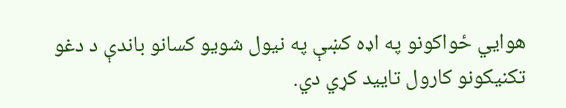هوايي ځواکونو په اډه کښې په نیول شویو کسانو باندې د دغو تکنیکونو کارول تایید کړي دي.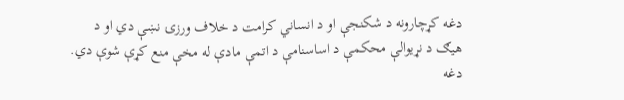دغه کړچارونه د شکنجې او د انساني کرامت د خلاف ورزۍ نښې دي او د هیګ د نړیوالې محکمې د اساسنامې د اتمې مادې له مخې منع کړې شوې دي. دغه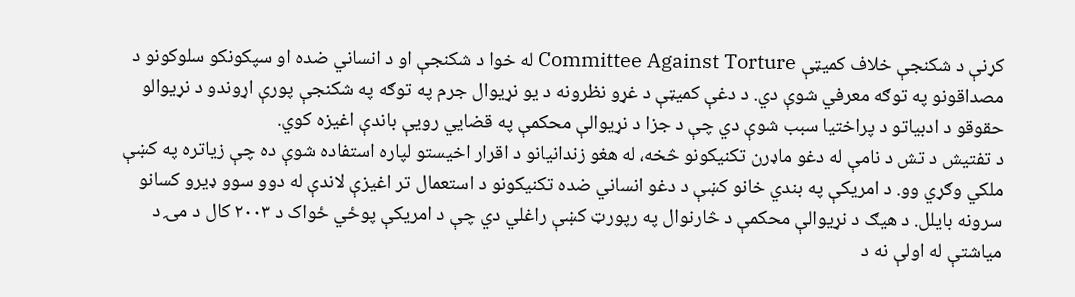کړنې د شکنجې خلاف کمیټې Committee Against Torture له خوا د شکنجې او د انساني ضده او سپکونکو سلوکونو د مصداقونو په توګه معرفي شوې دي. د دغې کمیټې د غړو نظرونه د یو نړیوال جرم په توګه په شکنجې پورې اړوندو د نړیوالو حقوقو د ادبیاتو د پراختیا سبب شوې دي چې د جزا د نړیوالې محکمې په قضايي رویې باندې اغیزه کوي.
د تفتیش د تش د نامې له دغو ماډرن تکنیکونو څخه، له هغو زندانیانو د اقرار اخیستو لپاره استفاده شوې ده چې زیاتره په کښې ملکي وګړي وو. د امریکې په بندي خانو کښې د دغو انساني ضده تکنیکونو د استعمال تر اغیزې لاندې له دوو سوو ډیرو کسانو سرونه بایلل. د هیګ د نړیوالې محکمې د څارنوال په رپورټ کښې راغلي دي چې د امریکې پوځي ځواک د ۲۰۰۳ کال د مۍ د میاشتې له اولې نه د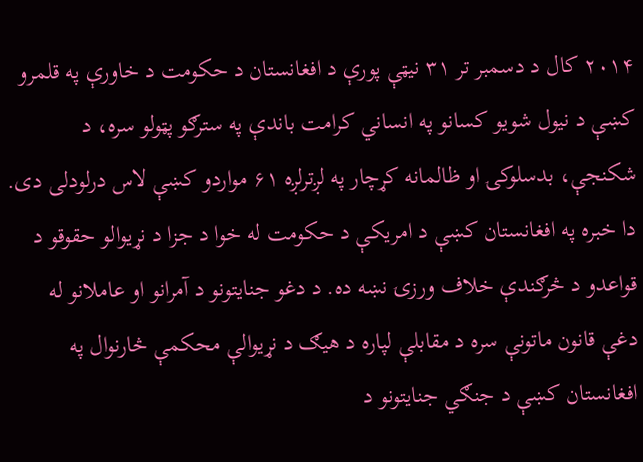۲۰۱۴ کال د دسمبر تر ۳۱ نیټې پورې د افغانستان د حکومت د خاورې په قلمرو کښې د نیول شویو کسانو په انساني کرامت باندې په سترګو پټولو سره، د شکنجې، بدسلوکۍ او ظالمانه کړچار په لږترلږه ۶۱ مواردو کښې لاس درلودلی دی.
دا خبره په افغانستان کښې د امریکې د حکومت له خوا د جزا د نړیوالو حقوقو د قواعدو د څرګندې خلاف ورزۍ نښه ده. د دغو جنایتونو د آمرانو او عاملانو له دغې قانون ماتونې سره د مقابلې لپاره د هیګ د نړیوالې محکمې څارنوال په افغانستان کښې د جنګي جنایتونو د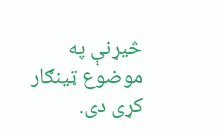څیړنې په موضوع ټینګار کړی دی.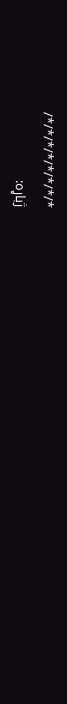*/*/*/*/*/*/*/*/
ژباړه: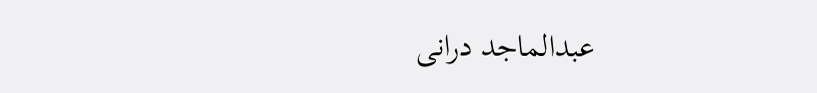عبدالماجد درانی